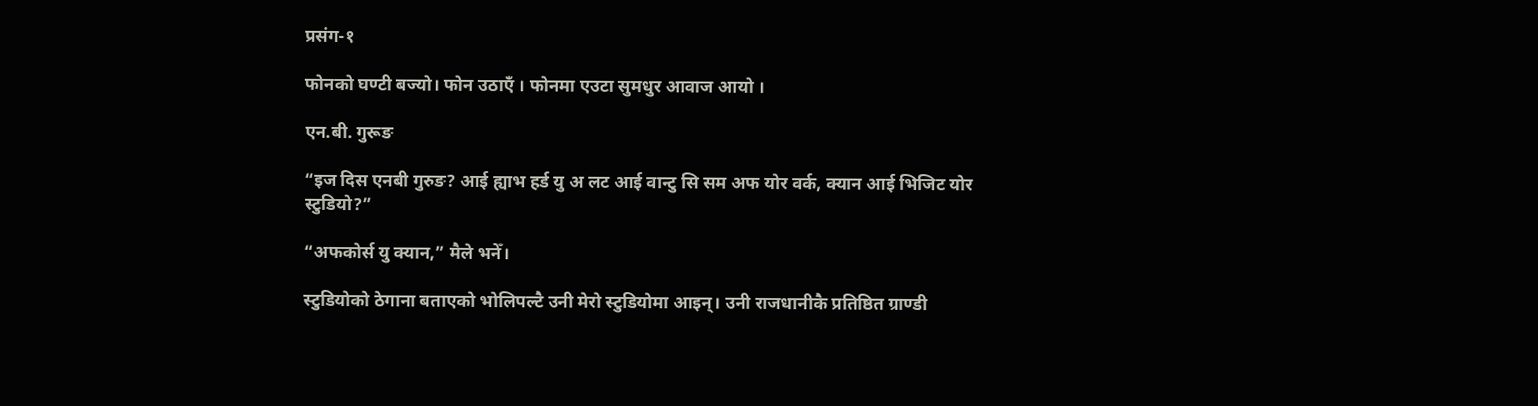प्रसंग-१

फोनको घण्टी बज्यो। फोन उठाएँ । फोनमा एउटा सुमधुर आवाज आयो ।

एन.बी. गुरूङ

“इज दिस एनबी गुरुङ? आई ह्याभ हर्ड यु अ लट आई वान्टु सि सम अफ योर वर्क, क्यान आई भिजिट योर स्टुडियो?”

“अफकोर्स यु क्यान,” मैले भनेँ।

स्टुडियोको ठेगाना बताएको भोलिपल्टै उनी मेरो स्टुडियोमा आइन्। उनी राजधानीकै प्रतिष्ठित ग्राण्डी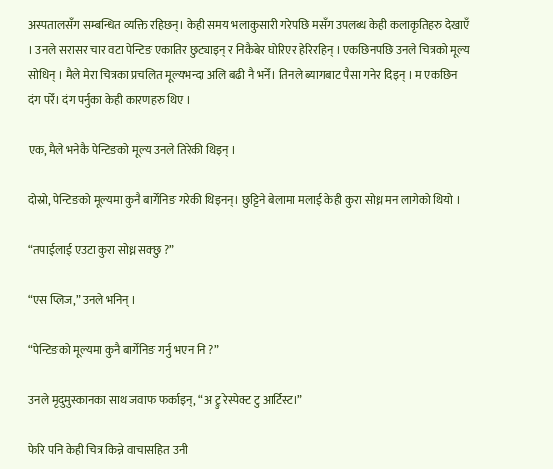अस्पतालसँग सम्बन्धित व्यक्ति रहिछन्। केही समय भलाकुसारी गरेपछि मसँग उपलब्ध केही कलाकृतिहरु देखाएँ । उनले सरासर चार वटा पेन्टिङ एकातिर छुट्याइन् र निकैबेर घोरिएर हेरिरहिन् । एकछिनपछि उनले चित्रको मूल्य सोधिन् । मैले मेरा चित्रका प्रचलित मूल्यभन्दा अलि बढी नै भनेँ। तिनले ब्यागबाट पैसा गनेर दिइन् । म एकछिन दंग परेँ। दंग पर्नुका केही कारणहरु थिए ।

एक, मैले भनेकै पेन्टिङको मूल्य उनले तिरेकी थिइन् ।

दोस्रो, पेन्टिङको मूल्यमा कुनै बार्गेनिङ गरेकी थिइनन्। छुट्टिने बेलामा मलाई केही कुरा सोध्न मन लागेको थियो ।

“तपाईलाई एउटा कुरा सोध्न सक्छु ?”

“एस प्लिज,” उनले भनिन् ।

“पेन्टिङको मूल्यमा कुनै बार्गेनिङ गर्नु भएन नि ?”

उनले मृदुमुस्कानका साथ जवाफ फर्काइन्, “अ ट्रु रेस्पेक्ट टु आर्टिस्ट।”

फेरि पनि केही चित्र किन्ने वाचासहित उनी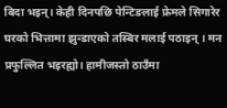बिदा भइन्। केही दिनपछि पेन्टिङलाई फ्रेमले सिगारेर घरको भित्तामा झुन्डाएको तस्बिर मलाई पठाइन् । मन प्रफुल्लित भइरह्यो। हामीजस्तो ठाउँमा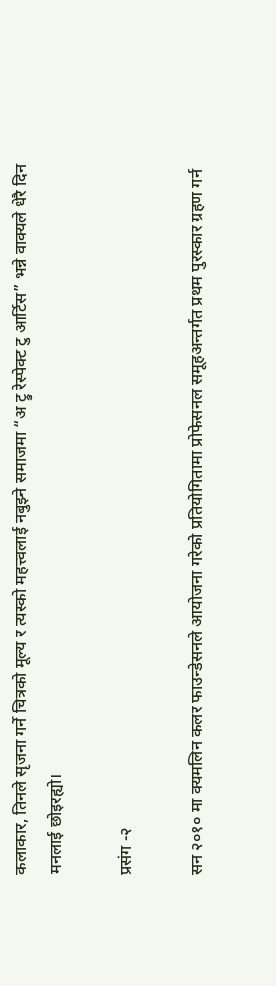कलाकार, तिनले सृजना गर्ने चित्रको मूल्य र त्यस्को महत्त्वलाई नबुझ्ने समाजमा “अ ट्रु रेस्पेक्ट टु आर्टिस” भन्ने वाक्यले धेरै दिन मनलाई छोइरह्यो।

प्रसंग -२

सन २०१० मा क्यमलिन कलर फाउन्डेसनले आयोजना गरेको प्रतियोगितामा प्रोफेसनल समूहअन्तर्गत प्रथम पुरस्कार ग्रहण गर्न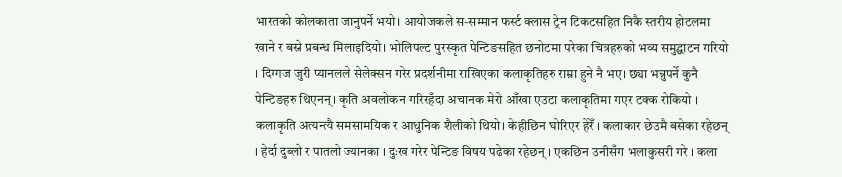भारतको कोलकाता जानुपर्ने भयो। आयोजकले स-सम्मान फर्स्ट क्लास ट्रेन टिकटसहित निकै स्तरीय होटलमा खाने र बस्ने प्रबन्ध मिलाइदियो। भोलिपल्ट पुरस्कृत पेन्टिङसहित छनोटमा परेका चित्रहरुको भव्य समुद्घाटन गरियो । दिग्गज जुरी प्यानलले सेलेक्सन गरेर प्रदर्शनीमा राखिएका कलाकृतिहरु राम्रा हुने नै भए। छ्या भन्नुपर्ने कुनै पेन्टिङहरु थिएनन्। कृति अवलोकन गरिरहँदा अचानक मेरो आँखा एउटा कलाकृतिमा गएर टक्क रोकियो । कलाकृति अत्यन्त्यै समसामयिक र आधुनिक शैलीको थियो। केहीछिन घोरिएर हेरेँ । कलाकार छेउमै बसेका रहेछन् । हेर्दा दुब्लो र पातलो ज्यानका । दुःख गरेर पेन्टिङ विषय पढेका रहेछन् । एकछिन उनीसँग भलाकुसरी गरे । कला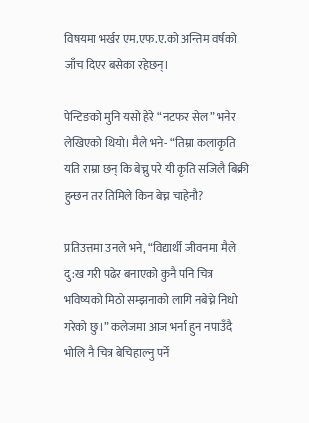विषयमा भर्खर एम.एफ.ए.को अन्तिम वर्षको जाँच दिएर बसेका रहेछन्।

पेन्टिङको मुनि यसो हेरे “नटफर सेल” भनेर लेखिएको थियो। मैले भने- “तिम्रा कलाकृति यति राम्रा छन् कि बेच्नु परे यी कृति सजिलै बिक्री हुन्छन तर तिमिले किन बेच्न चाहेनौ?

प्रतिउत्तमा उनले भने, “विद्यार्थी जीवनमा मैले दु:ख गरी पढेर बनाएको कुनै पनि चित्र भविष्यको मिठो सम्झनाको लागि नबेच्ने निधो गरेको छु।” कलेजमा आज भर्ना हुन नपाउँदै भोलि नै चित्र बेचिहाल्नु पर्ने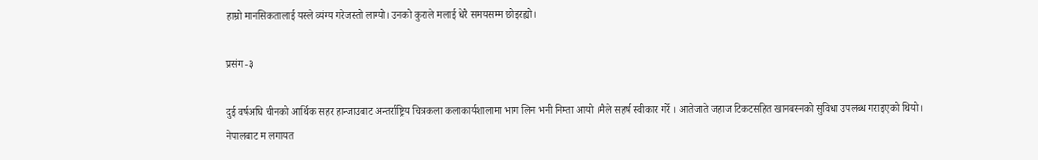हाम्रो मानसिकतालाई यस्ले व्यंग्य गरेजस्तो लाग्यो। उनको कुराले मलाई धेरै समयसम्म छोइरह्यो।

प्रसंग -३

दुई वर्षअघि चीनको आर्थिक सहर हान्जाउबाट अन्तर्राष्ट्रिय चित्रकला कलाकार्यशालामा भाग लिन भनी निम्ता आयो ।मैले सहर्ष स्वीकार गरेँ । आतेजाते जहाज टिकटसहित खानबस्नको सुविधा उपलब्ध गराइएको थियो। नेपालबाट म लगायत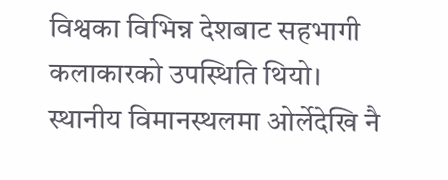विश्वका विभिन्न देशबाट सहभागी कलाकारको उपस्थिति थियो। स्थानीय विमानस्थलमा ओर्लेदेखि नै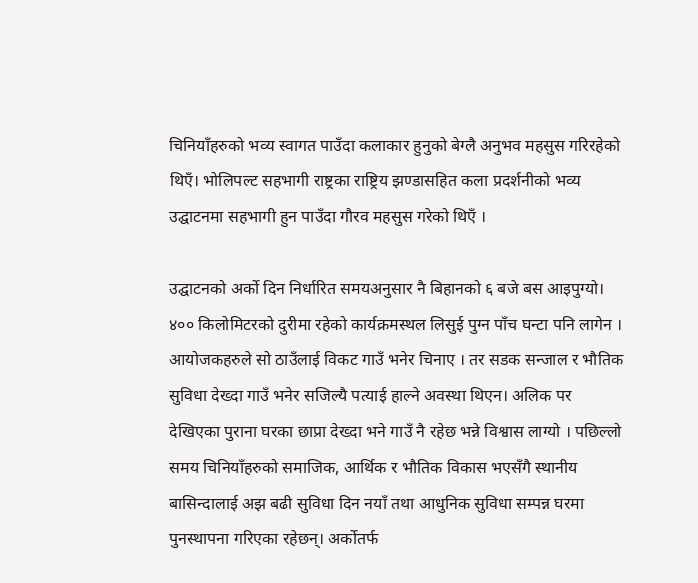चिनियाँहरुको भव्य स्वागत पाउँदा कलाकार हुनुको बेग्लै अनुभव महसुस गरिरहेको थिएँ। भोलिपल्ट सहभागी राष्ट्रका राष्ट्रिय झण्डासहित कला प्रदर्शनीको भव्य उद्घाटनमा सहभागी हुन पाउँदा गौरव महसुस गरेको थिएँ ।

उद्घाटनको अर्को दिन निर्धारित समयअनुसार नै बिहानको ६ बजे बस आइपुग्यो। ४०० किलोमिटरको दुरीमा रहेको कार्यक्रमस्थल लिसुई पुग्न पाँच घन्टा पनि लागेन । आयोजकहरुले सो ठाउँलाई विकट गाउँ भनेर चिनाए । तर सडक सन्जाल र भौतिक सुविधा देख्दा गाउँ भनेर सजिल्यै पत्याई हाल्ने अवस्था थिएन। अलिक पर देखिएका पुराना घरका छाप्रा देख्दा भने गाउँ नै रहेछ भन्ने विश्वास लाग्यो । पछिल्लो समय चिनियाँहरुको समाजिक, आर्थिक र भौतिक विकास भएसँगै स्थानीय बासिन्दालाई अझ बढी सुविधा दिन नयाँ तथा आधुनिक सुविधा सम्पन्न घरमा पुनस्थापना गरिएका रहेछन्। अर्कोतर्फ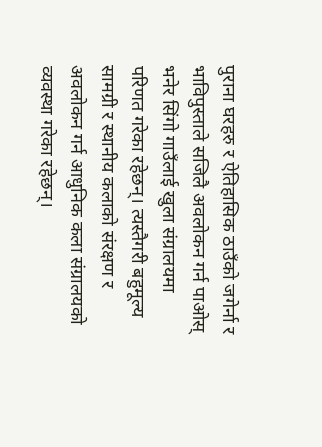पुराना घरहरु र ऐतिहासिक ठाउँको जगेर्ना र भाविपुस्ताले सजिलै अवलोकन गर्न पाओस् भनेर सिंगो गाउँलाई खुला संग्रालयमा परिणत गरेका रहेछन्। त्यस्तैगरी बहुमूल्य सामग्री र स्थानीय कलाको संरक्षण र अवलोकन गर्न आधुनिक कला संग्रालयको व्यवस्था गरेका रहेछन्।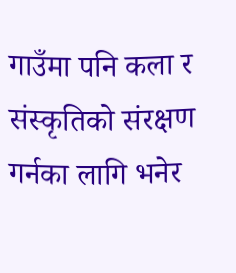गाउँमा पनि कला र संस्कृतिको संरक्षण गर्नका लागि भनेर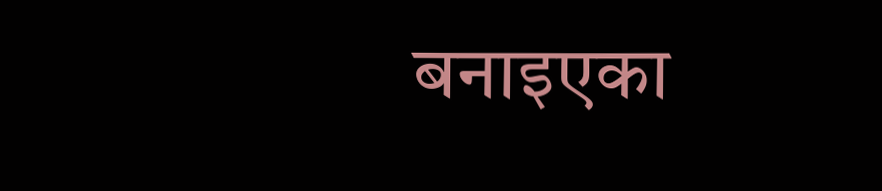बनाइएका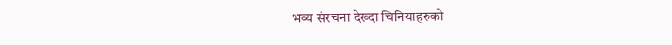भव्य संरचना देख्दा चिनियाहरुको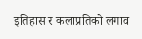इतिहास र कलाप्रतिको लगाव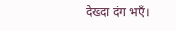देख्दा दंग भएँ।